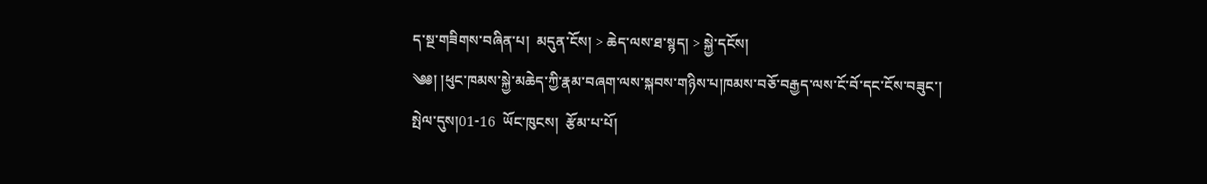ད་སྔ་གཟིགས་བཞིན་པ།  མདུན་ངོས། > ཆེད་ལས་ཐ་སྙད། > སྐྱེ་དངོས།
༄༅། །ཕུང་ཁམས་སྐྱེ་མཆེད་ཀྱི་རྣམ་བཞག་ལས་སྐབས་གཉིས་པ།ཁམས་བཅོ་བརྒྱད་ལས་ངོ་བོ་དང་ངོས་བཟུང་།
སྤེལ་དུས།01-16  ཡོང་ཁུངས།  རྩོམ་པ་པོ།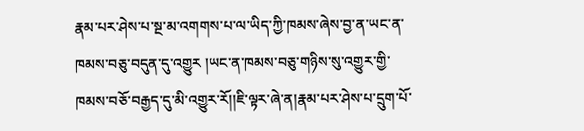རྣམ་པར་ཤེས་པ་སྔ་མ་འགགས་པ་ལ་ཡིད་ཀྱི་ཁམས་ཞེས་བྱ་ན་ཡང་ན་ཁམས་བཅུ་བདུན་དུ་འགྱུར །ཡང་ན་ཁམས་བཅུ་གཉིས་སུ་འགྱུར་གྱི་ཁམས་བཅོ་བརྒྱད་དུ་མི་འགྱུར་རོ།།ཇི་ལྟར་ཞེ་ན།རྣམ་པར་ཤེས་པ་དྲུག་པོ་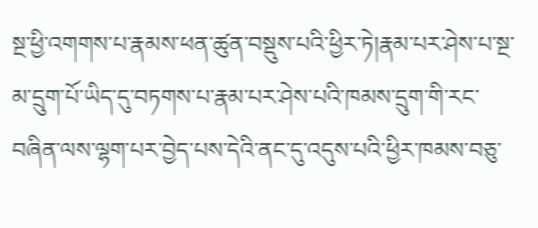སྔ་ཕྱི་འགགས་པ་རྣམས་ཕན་ཚུན་བསྡུས་པའི་ཕྱིར་ཏེ།རྣམ་པར་ཤེས་པ་སྔ་མ་དྲུག་པོ་ཡིད་དུ་བཏགས་པ་རྣམ་པར་ཤེས་པའི་ཁམས་དྲུག་གི་རང་བཞིན་ལས་ལྷག་པར་བྱེད་པས་དེའི་ནང་དུ་འདུས་པའི་ཕྱིར་ཁམས་བཅུ་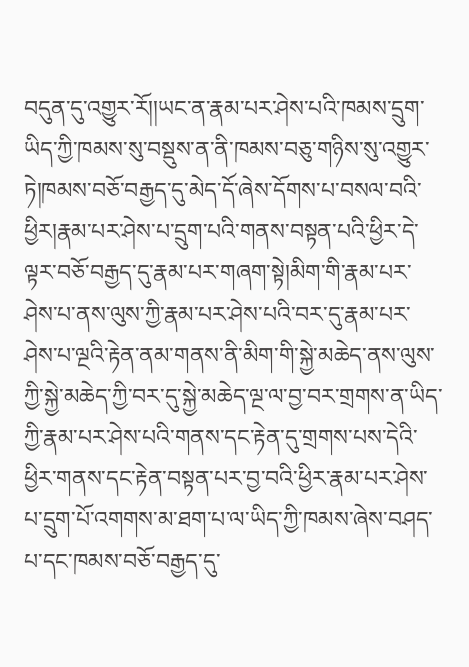བདུན་དུ་འགྱུར་རོ།།ཡང་ན་རྣམ་པར་ཤེས་པའི་ཁམས་དྲུག་ཡིད་ཀྱི་ཁམས་སུ་བསྡུས་ན་ནི་ཁམས་བཅུ་གཉིས་སུ་འགྱུར་ཏེ།ཁམས་བཅོ་བརྒྱད་དུ་མེད་དོ་ཞེས་དོགས་པ་བསལ་བའི་ཕྱིར།རྣམ་པར་ཤེས་པ་དྲུག་པའི་གནས་བསྟན་པའི་ཕྱིར་དེ་ལྟར་བཅོ་བརྒྱད་དུ་རྣམ་པར་གཞག་སྟེ།མིག་གི་རྣམ་པར་ཤེས་པ་ནས་ལུས་ཀྱི་རྣམ་པར་ཤེས་པའི་བར་དུ་རྣམ་པར་ཤེས་པ་ལྔའི་རྟེན་ནམ་གནས་ནི་མིག་གི་སྐྱེ་མཆེད་ནས་ལུས་ཀྱི་སྐྱེ་མཆེད་ཀྱི་བར་དུ་སྐྱེ་མཆེད་ལྔ་ལ་བྱ་བར་གྲགས་ན་ཡིད་ཀྱི་རྣམ་པར་ཤེས་པའི་གནས་དང་རྟེན་དུ་གྲགས་པས་དེའི་ཕྱིར་གནས་དང་རྟེན་བསྟན་པར་བྱ་བའི་ཕྱིར་རྣམ་པར་ཤེས་པ་དྲུག་པོ་འགགས་མ་ཐག་པ་ལ་ཡིད་ཀྱི་ཁམས་ཞེས་བཤད་པ་དང་ཁམས་བཅོ་བརྒྱད་དུ་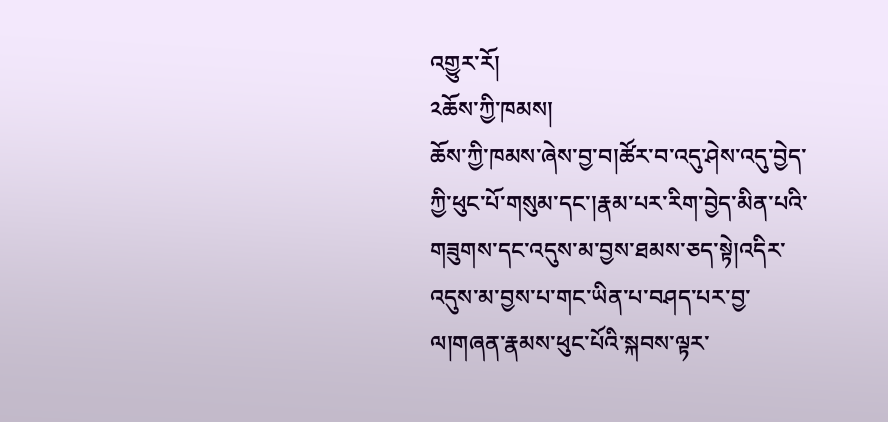འགྱུར་རོ།
༢ཆོས་ཀྱི་ཁམས།
ཆོས་ཀྱི་ཁམས་ཞེས་བྱ་བ།ཚོར་བ་འདུ་ཤེས་འདུ་བྱེད་ཀྱི་ཕུང་པོ་གསུམ་དང་།རྣམ་པར་རིག་བྱེད་མིན་པའི་གཟུགས་དང་འདུས་མ་བྱས་ཐམས་ཅད་སྟེ།འདིར་འདུས་མ་བྱས་པ་གང་ཡིན་པ་བཤད་པར་བྱ་ལ།གཞན་རྣམས་ཕུང་པོའི་སྐབས་ལྟར་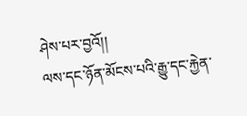ཤེས་པར་བྱའོ།།
ལས་དང་ཉོན་མོངས་པའི་རྒྱུ་དང་རྐྱེན་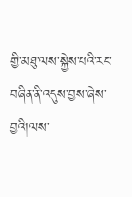གྱི་མཐུ་ལས་སྐྱེས་པའི་རང་བཞིན་ནི་འདུས་བྱས་ཞེས་བྱའི།ལས་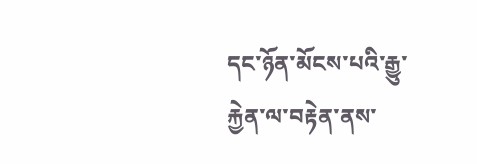དང་ཉོན་མོངས་པའི་རྒྱུ་རྐྱེན་ལ་བརྟེན་ནས་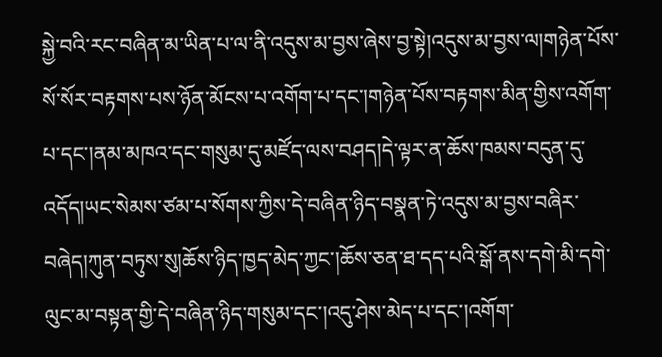སྐྱེ་བའི་རང་བཞིན་མ་ཡིན་པ་ལ་ནི་འདུས་མ་བྱས་ཞེས་བྱ་སྟེ།འདུས་མ་བྱས་ལ།གཉེན་པོས་སོ་སོར་བརྟགས་པས་ཉོན་མོངས་པ་འགོག་པ་དང་།གཉེན་པོས་བརྟགས་མིན་གྱིས་འགོག་པ་དང་།ནམ་མཁའ་དང་གསུམ་དུ་མཛོད་ལས་བཤད།དེ་ལྟར་ན་ཆོས་ཁམས་བདུན་དུ་འདོད།ཡང་སེམས་ཙམ་པ་སོགས་ཀྱིས་དེ་བཞིན་ཉིད་བསྣན་ཏེ་འདུས་མ་བྱས་བཞིར་བཞེད།ཀུན་བཏུས་སུ།ཆོས་ཉིད་ཁྱད་མེད་ཀྱང་།ཆོས་ཅན་ཐ་དད་པའི་སྒོ་ནས་དགེ་མི་དགེ་ལུང་མ་བསྟན་གྱི་དེ་བཞིན་ཉིད་གསུམ་དང་།འདུ་ཤེས་མེད་པ་དང་།འགོག་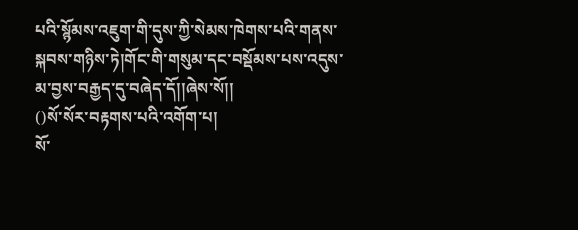པའི་སྙོམས་འཇུག་གི་དུས་ཀྱི་སེམས་ཁེགས་པའི་གནས་སྐབས་གཉིས་ཏེ།གོང་གི་གསུམ་དང་བསྡོམས་པས་འདུས་མ་བྱས་བརྒྱད་དུ་བཞེད་དོ།།ཞེས་སོ།།
()སོ་སོར་བརྟགས་པའི་འགོག་པ།
སོ་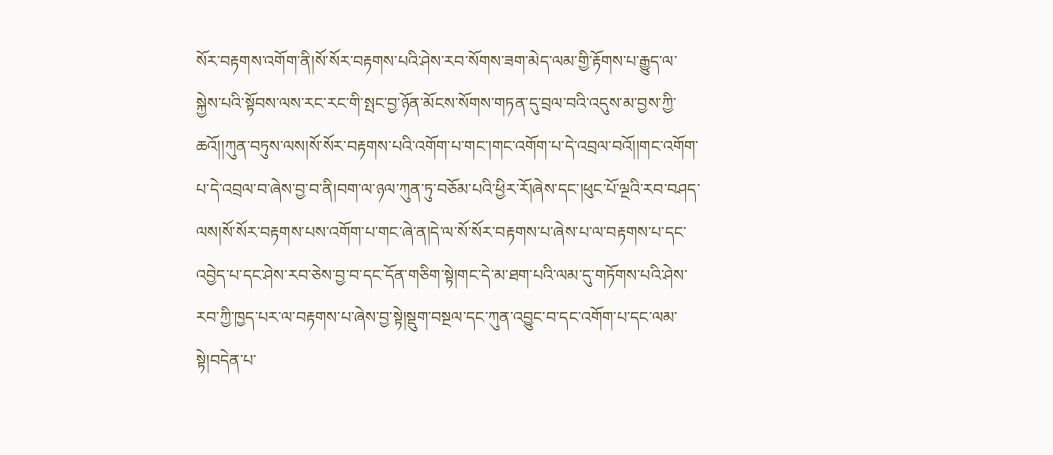སོར་བརྟགས་འགོག་ནི།སོ་སོར་བརྟགས་པའི་ཤེས་རབ་སོགས་ཟག་མེད་ལམ་གྱི་རྟོགས་པ་རྒྱུད་ལ་སྐྱེས་པའི་སྟོབས་ལས་རང་རང་གི་སྤང་བྱ་ཉོན་མོངས་སོགས་གཏན་དུ་བྲལ་བའི་འདུས་མ་བྱས་ཀྱི་ཆའོ།།ཀུན་བཏུས་ལས།སོ་སོར་བརྟགས་པའི་འགོག་པ་གང་།གང་འགོག་པ་དེ་འབྲལ་བའོ།།གང་འགོག་པ་དེ་འབྲལ་བ་ཞེས་བྱ་བ་ནི།བག་ལ་ཉལ་ཀུན་ཏུ་བཅོམ་པའི་ཕྱིར་རོ།ཞེས་དང་།ཕུང་པོ་ལྔའི་རབ་བཤད་ལས།སོ་སོར་བརྟགས་པས་འགོག་པ་གང་ཞེ་ན།དེ་ལ་སོ་སོར་བརྟགས་པ་ཞེས་པ་ལ་བརྟགས་པ་དང་འབྱེད་པ་དང་ཤེས་རབ་ཅེས་བྱ་བ་དང་དོན་གཅིག་སྟེ།གང་དེ་མ་ཐག་པའི་ལམ་དུ་གཏོགས་པའི་ཤེས་རབ་ཀྱི་ཁྱད་པར་ལ་བརྟགས་པ་ཞེས་བྱ་སྟེ།སྡུག་བསྔལ་དང་ཀུན་འབྱུང་བ་དང་འགོག་པ་དང་ལམ་སྟེ།བདེན་པ་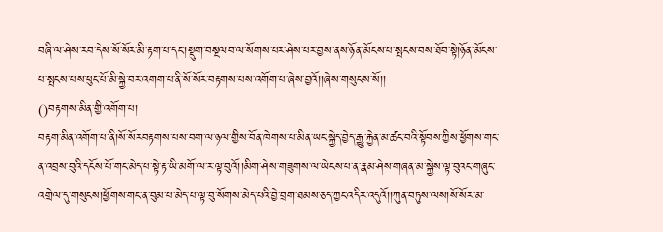བཞི་ལ་ཤེས་རབ་དེས་སོ་སོར་མི་རྟག་པ་དང་།སྡུག་བསྔལབ་ལ་སོགས་པར་ཤེས་པར་བྱས་ནས་ཉོན་མོངས་པ་སྤངས་བས་ཐོབ་སྟེ།ཉོན་མོངས་པ་སྤངས་པས་ཕུང་པོ་མི་སྐྱེ་བར་འགག་པ་ནི་སོ་སོར་བརྟགས་པས་འགོག་པ་ཞེས་བྱའོ།།ཞེས་གསུངས་སོ།།
()བརྟགས་མིན་གྱི་འགོག་པ།
བརྟག་མིན་འགོག་པ་ནི།སོ་སོརབརྟགས་པས་བག་ལ་ཉལ་གྱིས་བོན་ཁེགས་པ་མིན་ཡང་སྐྱེད་བྱེད་རྒྱུ་རྐྱེན་མ་ཚང་བའི་སྟོབས་ཀྱིས་ཕྱོགས་གང་ན་འབྲས་བུའི་དངོས་པོ་གང་མེད་པ་སྟེ་རྟ་ཡི་མགོ་ལ་ར་ལྟ་བུའོ།།མིག་ཤེས་གཟུགས་ལ་ཡེངས་པ་ན་རྣམ་ཤེས་གཞན་མ་སྐྱེས་ལྟ་བུའང་གཞུང་འགྲེལ་དུ་གསུངས།ཕྱོགས་གང་ན་བུམ་པ་མེད་པ་ལྟ་བུ་སོགས་མེད་པའི་བྱེ་བྲག་ཐམས་ཅད་ཀྱང་འདིར་འདུའོ།།ཀུན་བཏུས་ལས།སོ་སོར་མ་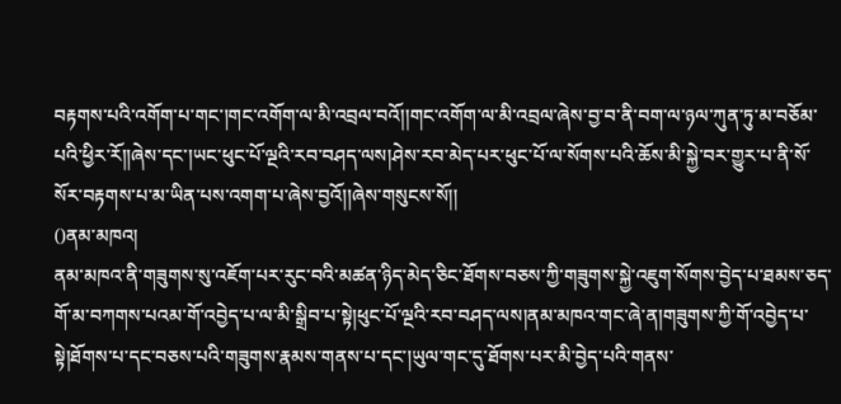བརྟགས་པའི་འགོག་པ་གང་།གང་འགོག་ལ་མི་འབྲལ་བའོ།།གང་འགོག་ལ་མི་འབྲལ་ཞེས་བྱ་བ་ནི་བག་ལ་ཉལ་ཀུན་ཏུ་མ་བཅོམ་པའི་ཕྱིར་རོ།།ཞེས་དང་།ཡང་ཕུང་པོ་ལྔའི་རབ་བཤད་ལས།ཤེས་རབ་མེད་པར་ཕུང་པོ་ལ་སོགས་པའི་ཆོས་མི་སྐྱེ་བར་གྱུར་པ་ནི་སོ་སོར་བརྟགས་པ་མ་ཡིན་པས་འགག་པ་ཞེས་བྱའོ།།ཞེས་གསུངས་སོ།།
()ནམ་མཁའ།
ནམ་མཁའ་ནི་གཟུགས་སུ་འཇོག་པར་རུང་བའི་མཚན་ཉིད་མེད་ཅིང་ཐོགས་བཅས་ཀྱི་གཟུགས་སྐྱེ་འཇུག་སོགས་བྱེད་པ་ཐམས་ཅད་གོ་མ་བཀགས་པའམ་གོ་འབྱེད་པ་ལ་མི་སྒྲིབ་པ་སྟེ།ཕུང་པོ་ལྔའི་རབ་བཤད་ལས།ནམ་མཁའ་གང་ཞེ་ན།གཟུགས་ཀྱི་གོ་འབྱེད་པ་སྟེ།ཐོགས་པ་དང་བཅས་པའི་གཟུགས་རྣམས་གནས་པ་དང་།ཡུལ་གང་དུ་ཐོགས་པར་མི་བྱེད་པའི་གནས་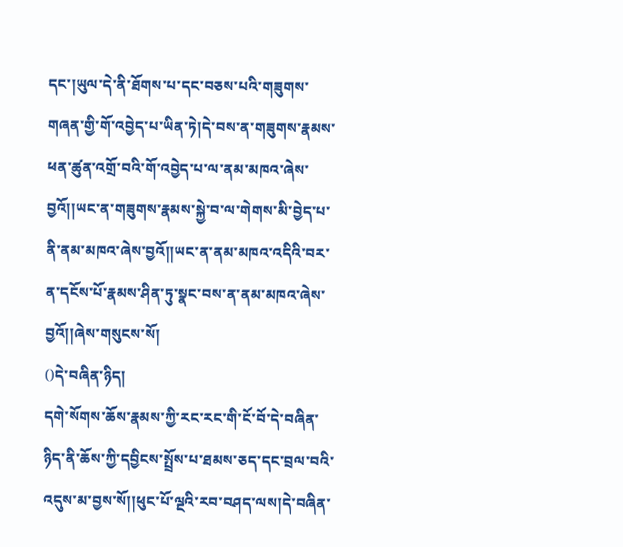དང་།ཡུལ་དེ་ནི་ཐོགས་པ་དང་བཅས་པའི་གཟུགས་གཞན་གྱི་གོ་འབྱེད་པ་ཡིན་ཏེ།དེ་བས་ན་གཟུགས་རྣམས་ཕན་ཚུན་འགྲོ་བའི་གོ་འབྱེད་པ་ལ་ནམ་མཁའ་ཞེས་བྱའོ།།ཡང་ན་གཟུགས་རྣམས་སྐྱེ་བ་ལ་གེགས་མི་བྱེད་པ་ནི་ནམ་མཁའ་ཞེས་བྱའོ།།ཡང་ན་ནམ་མཁའ་འདིའི་བར་ན་དངོས་པོ་རྣམས་ཤིན་ཏུ་སྣང་བས་ན་ནམ་མཁའ་ཞེས་བྱའོ།།ཞེས་གསུངས་སོ།
()དེ་བཞིན་ཉིད།
དགེ་སོགས་ཆོས་རྣམས་ཀྱི་རང་རང་གི་ངོ་བོ་དེ་བཞིན་ཉིད་ནི་ཆོས་ཀྱི་དབྱིངས་སྤྲོས་པ་ཐམས་ཅད་དང་བྲལ་བའི་འདུས་མ་བྱས་སོ།།ཕུང་པོ་ལྔའི་རབ་བཤད་ལས།དེ་བཞིན་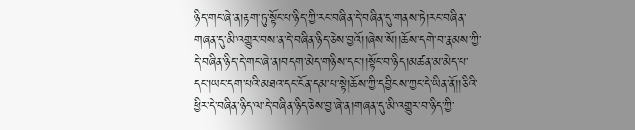ཉིད་གང་ཞེ་ན།རྟག་ཏུ་སྟོང་པ་ཉིད་ཀྱི་རང་བཞིན་དེ་བཞིན་དུ་གནས་ཏེ།རང་བཞིན་གཞན་དུ་མི་འགྱུར་བས་ན་དེ་བཞིན་ཉིད་ཅེས་བྱའོ།།ཞེས་སོ།།ཆོས་དགེ་བ་རྣམས་ཀྱི་དེ་བཞིན་ཉིད་དེ་གང་ཞེ་ན།བདག་མེད་གཉིས་དང་།།སྟོང་བ་ཉིད།མཚན་མ་མེད་པ་དང་།ཡང་དག་པའི་མཐའ་དང་ངོན་དམ་པ་སྟེ།ཆོས་ཀྱི་དབྱིངས་ཀྱང་དེ་ཡིན་ནོ།།ཅིའི་ཕྱིར་དེ་བཞིན་ཉིད་ལ་དེ་བཞིན་ཉིད་ཅེས་བྱ་ཞེ་ན།གཞན་དུ་མི་འགྱུར་བ་ཉིད་ཀྱི་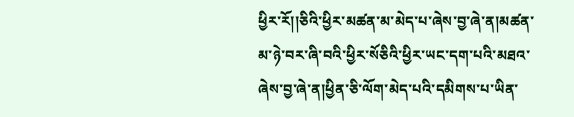ཕྱིར་རོ།།ཅིའི་ཕྱིར་མཚན་མ་མེད་པ་ཞེས་བྱ་ཞེ་ན།མཚན་མ་ཉེ་བར་ཞི་བའི་ཕྱིར་སོཅིའི་ཕྱིར་ཡང་དག་པའི་མཐའ་ཞེས་བྱ་ཞེ་ན།ཕྱིན་ཅི་ལོག་མེད་པའི་དམིགས་པ་ཡིན་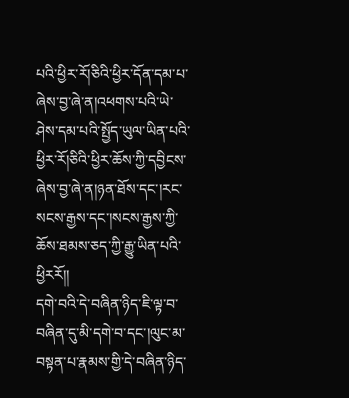པའི་ཕྱིར་རོ།ཅིའི་ཕྱིར་དོན་དམ་པ་ཞེས་བྱ་ཞེ་ན།འཕགས་པའི་ཡེ་ཤེས་དམ་པའི་སྤྱོད་ཡུལ་ཡིན་པའི་ཕྱིར་རོ།ཅིའི་ཕྱིར་ཆོས་ཀྱི་དབྱིངས་ཞེས་བྱ་ཞེ་ན།ཉན་ཐོས་དང་།རང་སངས་རྒྱས་དང་།སངས་རྒྱས་ཀྱི་ཆོས་ཐམས་ཅད་ཀྱི་རྒྱུ་ཡིན་པའི་ཕྱིརརོ།།
དགེ་བའི་དེ་བཞིན་ཉིད་ཇི་ལྟ་བ་བཞིན་དུ་མི་དགེ་བ་དང་།ལུང་མ་བསྟན་པ་རྣམས་གྱི་དེ་བཞིན་ཉིད་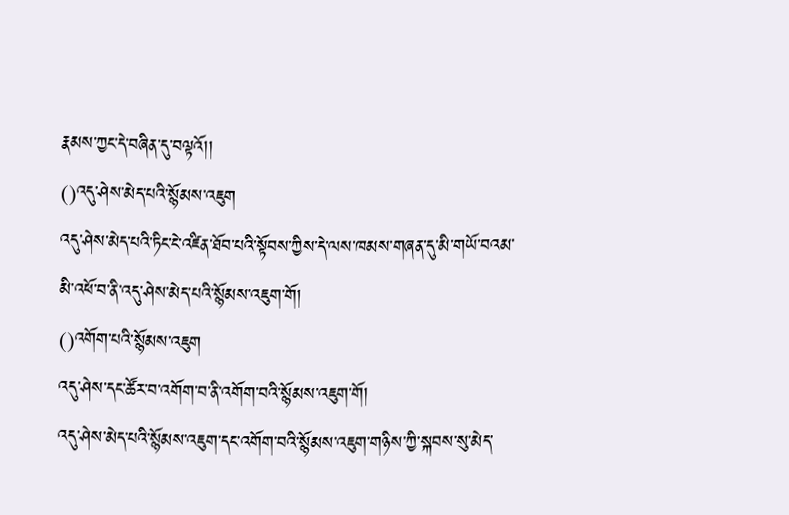རྣམས་ཀྱང་དེ་བཞིན་དུ་བལྟའོ།།
()འདུ་ཤེས་མེད་པའི་སྙོམས་འཇུག
འདུ་ཤེས་མེད་པའི་ཏིང་ངེ་འཛིན་ཐོབ་པའི་སྟོབས་ཀྱིས་དེ་ལས་ཁམས་གཞན་དུ་མི་གཡོ་བའམ་མི་འཕོ་བ་ནི་འདུ་ཤེས་མེད་པའི་སྙོམས་འཇུག་གོ།
()འགོག་པའི་སྙོམས་འཇུག
འདུ་ཤེས་དང་ཚོར་བ་འགོག་བ་ནི་འགོག་བའི་སྙོམས་འཇུག་གོ།
འདུ་ཤེས་མེད་པའི་སྙོམས་འཇུག་དང་འགོག་བའི་སྙོམས་འཇུག་གཉིས་ཀྱི་སྐབས་སུ་མེད་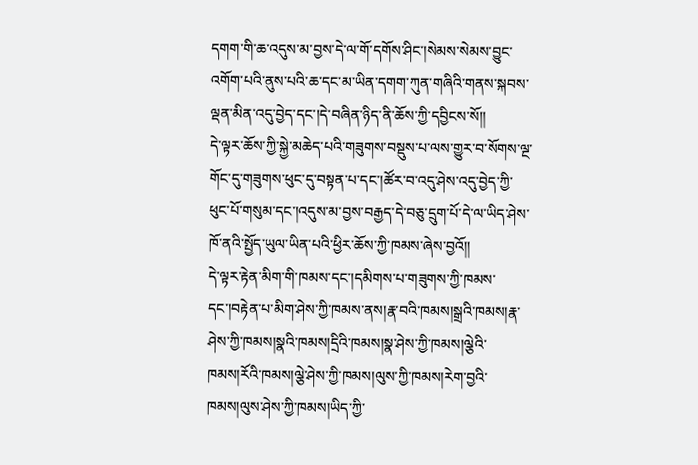དགག་གི་ཆ་འདུས་མ་བྱས་དེ་ལ་གོ་དགོས་ཤིང་།སེམས་སེམས་བྱུང་འགོག་པའི་ནུས་པའི་ཆ་དང་མ་ཡིན་དགག་ཀུན་གཞིའི་གནས་སྐབས་ལྡན་མིན་འདུ་བྱེད་དང་།དེ་བཞིན་ཉིད་ནི་ཆོས་ཀྱི་དབྱིངས་སོ།།
དེ་ལྟར་ཆོས་ཀྱི་སྐྱེ་མཆེད་པའི་གཟུགས་བསྡུས་པ་ལས་གྱུར་བ་སོགས་ལྔ་གོང་དུ་གཟུགས་ཕུང་དུ་བསྟན་པ་དང་།ཚོར་བ་འདུ་ཤེས་འདུ་བྱེད་ཀྱི་ཕུང་པོ་གསུམ་དང་།འདུས་མ་བྱས་བརྒྱད་དེ་བཅུ་དྲུག་པོ་དེ་ལ་ཡིད་ཤེས་ཁོ་ནའི་སྤྱོད་ཡུལ་ཡིན་པའི་ཕྱིར་ཆོས་ཀྱི་ཁམས་ཞེས་བྱའོ།།
དེ་ལྟར་རྟེན་མིག་གི་ཁམས་དང་།དམིགས་པ་གཟུགས་ཀྱི་ཁམས་དང་།བརྟེན་པ་མིག་ཤེས་ཀྱི་ཁམས་ནས།རྣ་བའི་ཁམས།སྒྲའི་ཁམས།རྣ་ཤེས་ཀྱི་ཁམས།སྣའི་ཁམས།དྲིའི་ཁམས།སྣ་ཤེས་ཀྱི་ཁམས།ལྕེའི་ཁམས།རོའི་ཁམས།ལྕེ་ཤེས་ཀྱི་ཁམས།ལུས་ཀྱི་ཁམས།རེག་བྱའི་ཁམས།ལུས་ཤེས་ཀྱི་ཁམས།ཡིད་ཀྱི་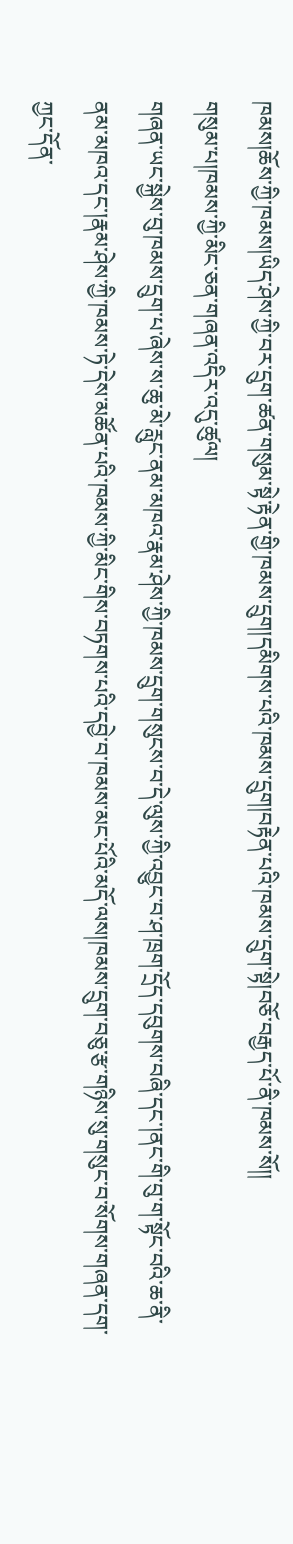ཁམས།ཆོས་ཀྱི་ཁམས།ཡིད་ཤེས་ཀྱི་བར་དྲུག་ཚན་གསུམ་སྟེ་རྟེན་གྱི་ཁམས་དྲུག།དམིགས་པའི་ཁམས་དྲུག།བརྟེན་པའི་ཁམས་དྲུག་སྟེ།བཅོ་བརྒྱད་པོ་ནི་ཁམས་སོ།།
གསུམ་པ།ཁམས་ཀྱི་མིང་ཅན་གཞན་འདིར་འདུ་ཚུལ།
གཞན་ཡང་སྐྱེས་བུ་ཁམས་དྲུག་པ་ཞེས་ས་ཆུ་མེ་རླུང་ནམ་མཁའ་རྣམ་ཤེས་ཀྱི་ཁམས་དྲུག་གསུངས་བ་དེ་ལུས་ཀྱི་འབྱུང་བ་ཤ་ཁྲག་དྲོད་དབུགས་བཞི་དང་།ནང་གི་བུ་ག་སྟོང་བའི་ཆ་ནི་ནམ་མཁའ་དང་།རྣམ་ཤེས་ཀྱི་ཁམས་ཏེ་དེས་མཚོན་པའི་ཁམས་ཀྱི་མིང་གིས་བཏགས་པའི་དབྱེ་བ་ཁམས་མང་པོའི་མདོ་ལས།ཁམས་དྲུག་བཅུ་རྩ་གཉིས་སུ་གསུང་བ་སོགས་གཞན་དག་ཀྱང་དོན་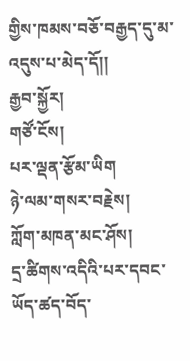གྱིས་ཁམས་བཅོ་བརྒྱད་དུ་མ་འདུས་པ་མེད་དོ།།
རྒྱབ་སྐྱོར།
གཙོ་ངོས།
པར་ལྡན་རྩོམ་ཡིག
ཉེ་ལམ་གསར་བརྗེས།
ཀློག་མཁན་མང་ཤོས།
དྲ་ཚིགས་འདིའི་པར་དབང་ཡོད་ཚད་བོད་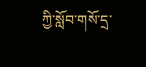ཀྱི་སློབ་གསོ་དྲ་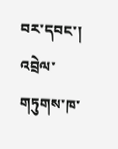བར་དབང་།
འབྲེལ་གཏུགས་ཁ་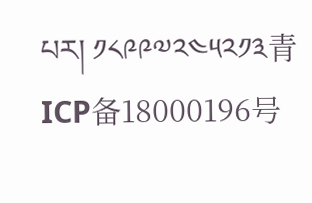པར། ༡༨༩༩༧༢༤༥༢༡༣青ICP备18000196号